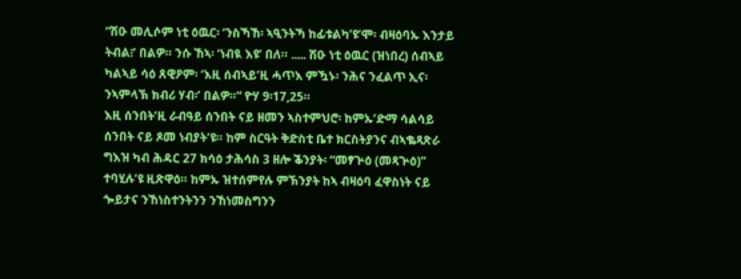“ሽዑ መሊሶም ነቲ ዕዉር፡ ‘ንስኻኸ፡ ኣዒንትኻ ከፊቱልካ’ዩ’ሞ፡ ብዛዕባኡ እንታይ ትብል፧’ በልዎ። ንሱ ኸኣ፡ ‘ነብዪ እዩ’ በለ። ..... ሽዑ ነቲ ዕዉር (ዝነበረ) ሰብኣይ ካልኣይ ሳዕ ጸዊዖም፡ ‘እዚ ሰብኣይ’ዚ ሓጥእ ምዃኑ፡ ንሕና ንፈልጥ ኢና፡ ንኣምላኽ ክብሪ ሃብ፡’ በልዎ።” ዮሃ 9፡17,25።
እዚ ሰንበት’ዚ ራብዓይ ሰንበት ናይ ዘመን ኣስተምህሮ፡ ከምኡ’ድማ ሳልሳይ ሰንበት ናይ ጾመ ነብያት’ዩ። ከም ስርዓት ቅድስቲ ቤተ ክርስትያንና ብኣቈጻጽራ ግእዝ ካብ ሕዳር 27 ክሳዕ ታሕሳስ 3 ዘሎ ቕንያት፡ “መፃጕዕ (መጻጕዕ)” ተባሂሉ’ዩ ዚጽዋዕ። ከምኡ ዝተሰምየሉ ምኽንያት ከኣ ብዛዕባ ፈዋስነት ናይ ጐይታና ንኸነስተንትንን ንኸነመስግንን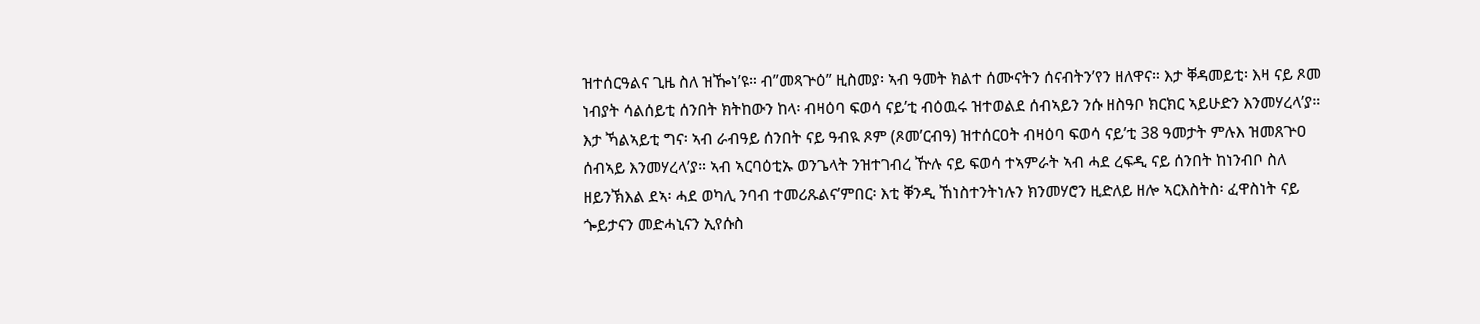ዝተሰርዓልና ጊዜ ስለ ዝዀነ’ዩ። ብ”መጻጕዕ” ዚስመያ፡ ኣብ ዓመት ክልተ ሰሙናትን ሰናብትን’የን ዘለዋና። እታ ቐዳመይቲ፡ እዛ ናይ ጾመ ነብያት ሳልሰይቲ ሰንበት ክትከውን ከላ፡ ብዛዕባ ፍወሳ ናይ’ቲ ብዕዉሩ ዝተወልደ ሰብኣይን ንሱ ዘስዓቦ ክርክር ኣይሁድን እንመሃረላ’ያ። እታ ኻልኣይቲ ግና፡ ኣብ ራብዓይ ሰንበት ናይ ዓብዪ ጾም (ጾመ’ርብዓ) ዝተሰርዐት ብዛዕባ ፍወሳ ናይ’ቲ 38 ዓመታት ምሉእ ዝመጸጕዐ ሰብኣይ እንመሃረላ’ያ። ኣብ ኣርባዕቲኡ ወንጌላት ንዝተገብረ ዅሉ ናይ ፍወሳ ተኣምራት ኣብ ሓደ ረፍዲ ናይ ሰንበት ከነንብቦ ስለ ዘይንኽእል ደኣ፡ ሓደ ወካሊ ንባብ ተመሪጹልና’ምበር፡ እቲ ቐንዲ ኸነስተንትነሉን ክንመሃሮን ዚድለይ ዘሎ ኣርእስትስ፡ ፈዋስነት ናይ ጐይታናን መድሓኒናን ኢየሱስ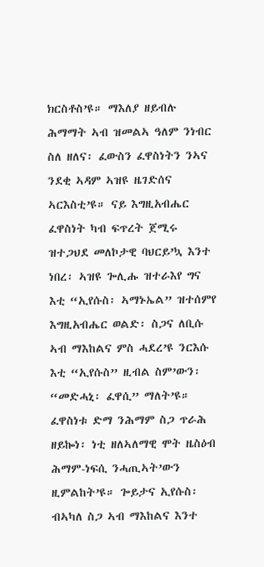ክርስቶስ’ዩ። ማእለያ ዘይብሉ ሕማማት ኣብ ዝመልኣ ዓለም ንነብር ስለ ዘለና፡ ፈውስን ፈዋስነትን ንኣና ንደቂ ኣዳም ኣዝዩ ዜገድሰና ኣርእስቲ’ዩ። ናይ እግዚአብሔር ፈዋስነት ካብ ፍጥረት ጀሚሩ ዝተጋህደ መለኮታዊ ባህርይ’ኳ እንተ ነበረ፡ ኣዝዩ ጐሊሑ ዝተራእየ ግና እቲ “ኢየሱስ፡ ኣማኑኤል” ዝተሰምየ እግዚአብሔር ወልድ፡ ስጋና ለቢሱ ኣብ ማእከልና ምስ ሓደረ’ዩ ንርእሱ እቲ “ኢየሱስ” ዚብል ስም’ውን፡ “መድሓኒ፡ ፈዋሲ” ማለት’ዩ። ፈዋስነቱ ድማ ንሕማም ስጋ ጥራሕ ዘይኰነ፡ ነቲ ዘለኣለማዊ ሞት ዜስዕብ ሕማም-ነፍሲ ንሓጢኣት’ውን ዚምልከት’ዩ። ጐይታና ኢየሱስ፡ ብኣካለ ስጋ ኣብ ማእከልና እንተ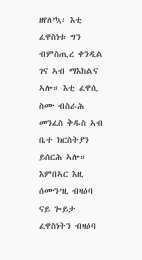ዘየለ’ኳ፡ እቲ ፈዋስነቱ ግን ብምስጢረ ቀንዲል ገና ኣብ ማእከልና ኣሎ። እቲ ፈዋሲ ስሙ ብስራሕ መንፈስ ቅዱስ ኣብ ቤተ ክርስትያን ይሰርሕ ኣሎ። እምበኣር እዚ ሰሙን’ዚ ብዛዕባ ናይ ጐይታ ፈዋስነትን ብዛዕባ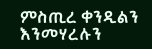ምስጢረ ቀንዲልን እንመሃረሉን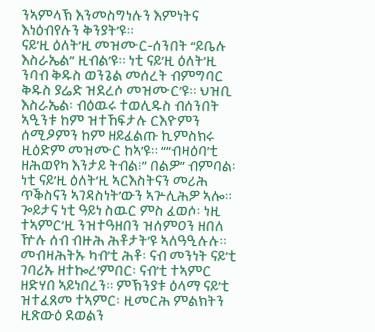ንኣምላኽ እንመስግነሉን እምነትና እነዕብየሉን ቅንያት’ዩ።
ናይ’ዚ ዕለት’ዚ መዝሙር-ሰንበት “ይቤሉ እስራኤል” ዚብል’ዩ። ነቲ ናይ’ዚ ዕለት’ዚ ንባብ ቅዱስ ወንጌል መሰረት ብምግባር ቅዱስ ያሬድ ዝደረሶ መዝሙር’ዩ። ህዝቢ እስራኤል፡ ብዕዉሩ ተወሊዱስ ብሰንበት ኣዒንቱ ከም ዝተኸፍታሉ ርእዮምን ሰሚዖምን ከም ዘይፈልጡ ኪምስክሩ ዚዕድም መዝሙር ከኣ’ዩ። ““ብዛዕባ’ቲ ዘሕወየካ እንታይ ትብል፧” በልዎ” ብምባል፡ ነቲ ናይ’ዚ ዕለት’ዚ ኣርእስትናን መሪሕ ጥቕስናን ኣገዳስነት’ውን ኣጕሊሕዎ ኣሎ። ጐይታና ነቲ ዓይነ ስዉር ምስ ፈወሶ፡ ነዚ ተኣምር’ዚ ንዝተዓዘበን ዝሰምዐን ዘበለ ዅሉ ሰብ ብዙሕ ሕቶታት’ዩ ኣለዓዒሉሉ። መብዛሕትኡ ካብ’ቲ ሕቶ፡ ናብ መንነት ናይ’ቲ ገባሪኡ ዘተኰረ’ምበር፡ ናብ’ቲ ተኣምር ዘድሃበ ኣይነበረን። ምኽንያቱ ዕላማ ናይ’ቲ ዝተፈጸመ ተኣምር፡ ዚመርሕ ምልክትን ዚጽውዕ ደወልን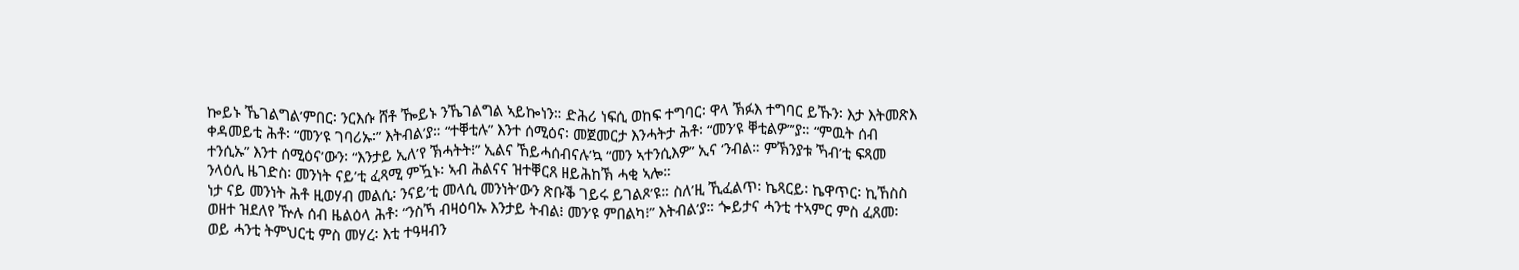ኰይኑ ኼገልግል’ምበር፡ ንርእሱ ሸቶ ዀይኑ ንኼገልግል ኣይኰነን። ድሕሪ ነፍሲ ወከፍ ተግባር፡ ዋላ ኽፉእ ተግባር ይኹን፡ እታ እትመጽእ ቀዳመይቲ ሕቶ፡ “መን’ዩ ገባሪኡ፡” እትብል’ያ። “ተቐቲሉ” እንተ ሰሚዕና፡ መጀመርታ እንሓትታ ሕቶ፡ “መን’ዩ ቐቲልዎ”’ያ። “ምዉት ሰብ ተንሲኡ” እንተ ሰሚዕና’ውን፡ “እንታይ ኢለ’የ ኽሓትት፧” ኢልና ኸይሓሰብናሉ’ኳ “መን ኣተንሲእዎ” ኢና ‘ንብል። ምኽንያቱ ኻብ’ቲ ፍጻመ ንላዕሊ ዜገድስ፡ መንነት ናይ’ቲ ፈጻሚ ምዃኑ፡ ኣብ ሕልናና ዝተቐርጸ ዘይሕከኽ ሓቂ ኣሎ።
ነታ ናይ መንነት ሕቶ ዚወሃብ መልሲ፡ ንናይ’ቲ መላሲ መንነት’ውን ጽቡቕ ገይሩ ይገልጾ’ዩ። ስለ’ዚ ኺፈልጥ፡ ኬጻርይ፡ ኬዋጥር፡ ኪኸስስ ወዘተ ዝደለየ ዅሉ ሰብ ዜልዕላ ሕቶ፡ “ንስኻ ብዛዕባኡ እንታይ ትብል፧ መን’ዩ ምበልካ፧” እትብል’ያ። ጐይታና ሓንቲ ተኣምር ምስ ፈጸመ፡ ወይ ሓንቲ ትምህርቲ ምስ መሃረ፡ እቲ ተዓዛብን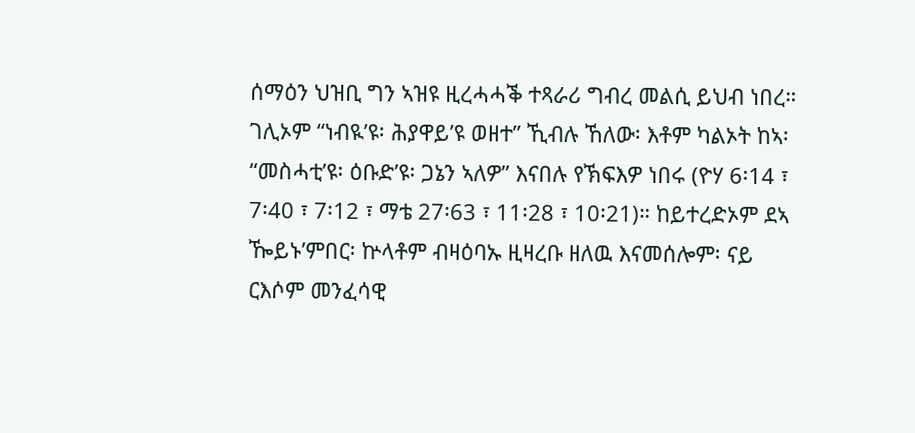ሰማዕን ህዝቢ ግን ኣዝዩ ዚረሓሓቕ ተጻራሪ ግብረ መልሲ ይህብ ነበረ። ገሊኦም “ነብዪ’ዩ፡ ሕያዋይ’ዩ ወዘተ” ኺብሉ ኸለው፡ እቶም ካልኦት ከኣ፡ “መስሓቲ’ዩ፡ ዕቡድ’ዩ፡ ጋኔን ኣለዎ” እናበሉ የኽፍእዎ ነበሩ (ዮሃ 6፡14 ፣ 7፡40 ፣ 7፡12 ፣ ማቴ 27፡63 ፣ 11፡28 ፣ 10፡21)። ከይተረድኦም ደኣ ዀይኑ’ምበር፡ ኵላቶም ብዛዕባኡ ዚዛረቡ ዘለዉ እናመሰሎም፡ ናይ ርእሶም መንፈሳዊ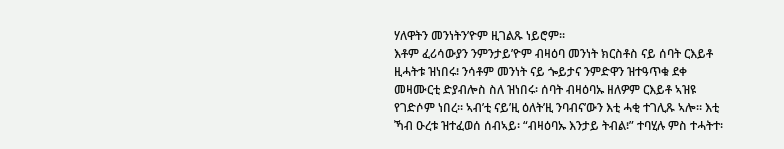ሃለዋትን መንነትን’ዮም ዚገልጹ ነይሮም።
እቶም ፈሪሳውያን ንምንታይ’ዮም ብዛዕባ መንነት ክርስቶስ ናይ ሰባት ርእይቶ ዚሓትቱ ዝነበሩ፧ ንሳቶም መንነት ናይ ጐይታና ንምድዋን ዝተዓጥቁ ደቀ መዛሙርቲ ድያብሎስ ስለ ዝነበሩ፡ ሰባት ብዛዕባኡ ዘለዎም ርእይቶ ኣዝዩ የገድሶም ነበረ። ኣብ’ቲ ናይ’ዚ ዕለት’ዚ ንባብና’ውን እቲ ሓቂ ተገሊጹ ኣሎ። እቲ ኻብ ዑረቱ ዝተፈወሰ ሰብኣይ፡ “ብዛዕባኡ እንታይ ትብል፧” ተባሂሉ ምስ ተሓትተ፡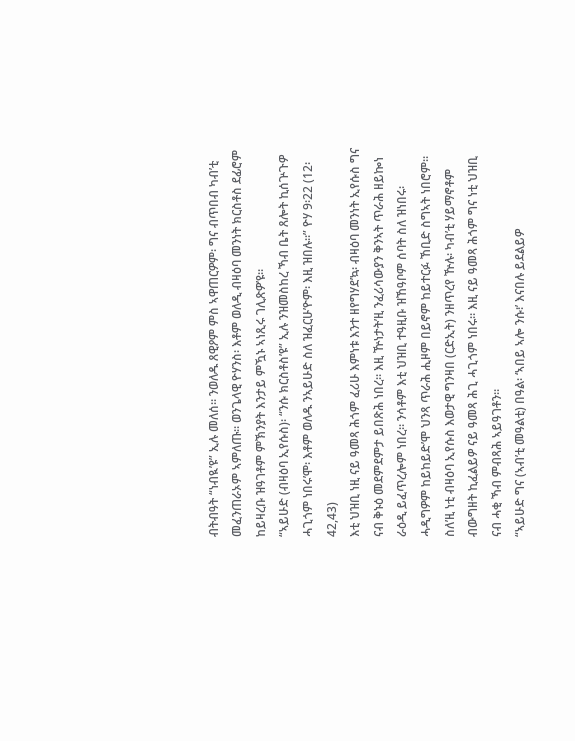ብትብዓት “ነብዪ’ዩ” ኢሉ መለሰ። ንወለዱ ጸዊዖም ምስ ኣዋጠርዎም፡ ግና ብጥበብ ካብ’ቲ መፈንጠራኦም ኣምለጡ። ወንጌላዊ ዮሃንስ፡ እቶም ወለዲ ብዛዕባ መንነት ክርስቶስ ደፊሮም ከይዛረቡ ዝዓገቶም ምኽንያት እንታይ ምዃኑ ኣነጺሩ ገሊጽዎ’ዩ።
“ኣይሁድ (ብዛዕባ ኢየሱስ)፡ “ንሱ ክርስቶስ’ዩ” ኢሉ ንዝመስከረ ኻብ ቤት ጸሎት ኪሰጕጉዎ ሓጊጎም ነበሩ’ሞ፡ እቶም ወለዱ ንኣይሁድ ስለ ዝፈርሁ’ዮም፡ እዚ ዝበሉ።” ዮሃ 9፡22 (12፡42,43)
እቲ ህዝቢ ነዚ ናይ ዓመጻ ሕጎም ፈሪሁ እምነቱ እንተ ዘየግሃደ’ኳ፡ ብዛዕባ መንነት ኢየሱስ ግና ናብ ቅኑዕ መደምደምታ ይበጽሕ ነበረ። እዚ ዅነታት’ዚ ንፈሪሳውያን ቅንኣት ጥራሕ ዘይኰነ ራዕዲ ይፈጥረሎም ነበረ። ንሳቶም እቲ ህዝቢ ተዓዚቡ ዝኸዓቦም ሰባት ስለ ዝነበሩ፡ ሓዲግዎም ከይከይድ’ሞ ህንጻ ጥራሕ ሒዞም በይኖም ከይተርፉ ኸቢድ ስግኣት ነበሮም። ስለ’ዚ ነቲ ብዛዕባ ኢየሱስ እወታዊ ግንዛበ (ርድኢት) ንዘጥረየ ዅሉ፡ ካብ’ቲ ሃይማኖቶም ብውግዘት ኪፈልይዎ ናይ ዓመጻ ሕጊ ሓጊጎም ነበሩ። እዚ ናይ ዓመጻ ሕጎም ግና ነቲ ህዝቢ ናብ ሓቂ ኻብ ምብጻሕ ኣይዓገቶን።
“ኣይሁድ ግና (ኣብ’ቲ መዓልቲ) በዓል፡ ‘ኣበይ ኣሎ ንሱ፧’ እናበሉ ይደልይዎ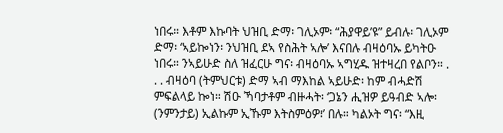ነበሩ። እቶም እኩባት ህዝቢ ድማ፡ ገሊኦም፡ “ሕያዋይ’ዩ” ይብሉ፡ ገሊኦም ድማ፡ ‘ኣይኰነን፡ ንህዝቢ ደኣ የስሕት ኣሎ’ እናበሉ ብዛዕባኡ ይካትዑ ነበሩ። ንኣይሁድ ስለ ዝፈርሁ ግና፡ ብዛዕባኡ ኣግሂዱ ዝተዛረበ የልቦን። . . . ብዛዕባ (ትምህርቱ) ድማ ኣብ ማእከል ኣይሁድ፡ ከም ብሓድሽ ምፍልላይ ኰነ። ሽዑ ኻባታቶም ብዙሓት፡ ‘ጋኔን ሒዝዎ ይዓብድ ኣሎ፡ (ንምንታይ) ኢልኩም ኢኹም እትስምዕዎ፧’ በሉ። ካልኦት ግና፡ “እዚ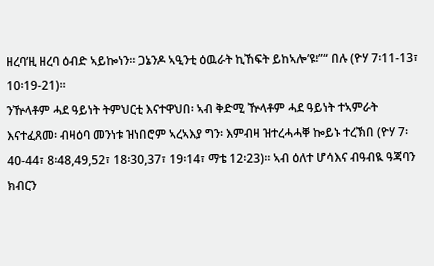ዘረባ’ዚ ዘረባ ዕብድ ኣይኰነን። ጋኔንዶ ኣዒንቲ ዕዉራት ኪኸፍት ይከኣሎ’ዩ፧”“ በሉ (ዮሃ 7፡11-13፣ 10፡19-21)።
ንዅላቶም ሓደ ዓይነት ትምህርቲ እናተዋህበ፡ ኣብ ቅድሚ ዅላቶም ሓደ ዓይነት ተኣምራት እናተፈጸመ፡ ብዛዕባ መንነቱ ዝነበሮም ኣረኣእያ ግን፡ እምብዛ ዝተረሓሓቐ ኰይኑ ተረኽበ (ዮሃ 7፡40-44፣ 8፡48,49,52፣ 18፡30,37፣ 19፡14፣ ማቴ 12፡23)። ኣብ ዕለተ ሆሳእና ብዓብዪ ዓጃባን ክብርን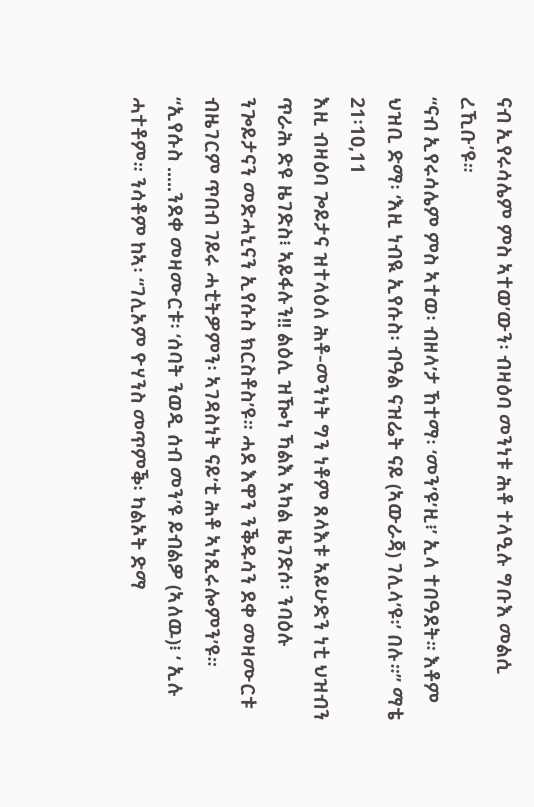ናብ ኢየሩሳሌም ምስ ኣተወ’ውን፡ ብዛዕባ መንነቱ ሕቶ ተላዒሉ ግቡእ መልሲ ረኺቡ’ዩ።
“ናብ ኢየሩሳሌም ምስ ኣተወ፡ ብዘላ’ታ ኸተማ፡ ‘መን’ዩ’ዚ፧’ ኢላ ተበዓደት። እቶም ህዝቢ ድማ፡ ‘እዚ ነብዪ ኢየሱስ፡ ብዓል ናዝሬት ናይ (ኣውራጃ) ገሊላ’ዩ፡’ በሉ።” ማቴ 21፡10,11
እዚ ብዛዕባ ጐይታና ዝተላዕለ ሕቶ-መንነት ግን ነቶም ጸላእቱ ኣይሁድን ነቲ ህዝብን ጥራሕ ድዩ ዜገድስ፧ ኣይፋሉን!! ልዕሊ ዝዀነ ኻልእ ኣካል ዜገድሶ፡ ንባዕሉ ንጐይታናን መድሓኒናን ኢየሱስ ክርስቶስ’ዩ። ሓደ እዋን ንቕዱሳን ደቀ መዛሙርቱ ብዜገርም ጥበብ ገይሩ ሓቲትዎምን፡ ኣገዳስነት ናይ’ቲ ሕቶ ኣነጺሩሎምን’ዩ።
“ኢየሱስ .....ንደቀ መዛሙርቱ፡ ‘ሰባት ንወዲ ሰብ መን’ዩ ይብልዎ (ኣለዉ)፧ ‘ ኢሉ ሓተቶም። ንሳቶም ከኣ፡ “ገሊኦም ዮሃንስ መጥምቕ፡ ካልኦት ድማ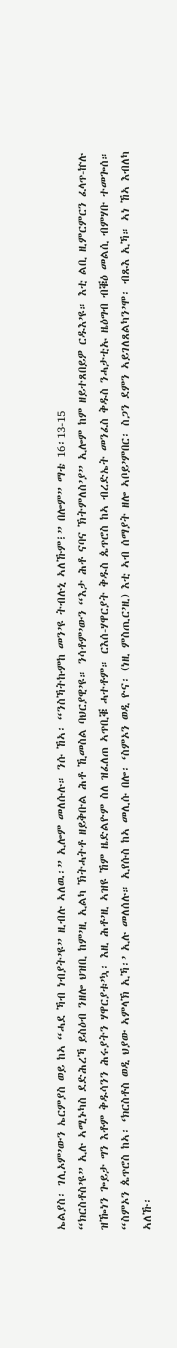ኤልያስ፡ ገሊኦም’ውን ኤርምያስ ወይ ከኣ “ሓደ ኻብ ነብያት’ዩ” ዚብሉ ኣለዉ፡” ኢሎም መለሱሉ። ንሱ ኸኣ፡ “ንስኻትኩምከ መን’ዩ ትብሉኒ ኣለኹም፧” በሎም” ማቴ 16፡13-15
“ክርስቶስ’ዩ” ኢሉ ኣሚኑካስ ደድሕረኻ ይስዕብ ንዘሎ ህዝቢ ከም’ዚ ኢልካ ኽትሓትቶ ዘይቅቡል ሕቶ ኺመስል ባህርያዊ’ዩ። ንሳቶም’ውን “እታ ሕቶ ናባና ኽትምለስ’ያ” ኢሎም ከም ዘይተጸበይዎ ርዱእ’ዩ። እቲ ልቢ ዚምርምርን ፈላጥ-ኵሉ ዝዀነን ጐይታ ግን እቶም ቅዱሳንን ሕሩያትን ሃዋርያቱ’ኳ፡ እዚ ሕቶ’ዚ ኣዝዩ ኸም ዜድልዮም ስለ ዝፈለጠ ኣጥቢቑ ሓተቶም። ርእሰ-ሃዋርያት ቅዱስ ጴጥሮስ ከኣ ብረድኤት መንፈስ ቅዱስ ንሓታቲኡ ዜዕግብ ብቑዕ መልሲ ብምሃቡ ተመጐሰ።
“ስምኦን ጴጥሮስ ከኣ፡ ‘ክርስቶስ ወዲ ህያው ኣምላኽ ኢኻ፡’ ኢሉ መለሰሉ። ኢየሱስ ከኣ መሊሱ በሎ፡ ‘ስምኦን ወዲ ዮና፡ (ነዚ ምስጢር’ዚ) እቲ ኣብ ሰማያት ዘሎ ኣቦይ’ምበር፡ ስጋን ደምን ኣይገለጸልካን’ሞ፡ ብጹእ ኢኻ። ኣነ ኸኣ እብለካ ኣለኹ፡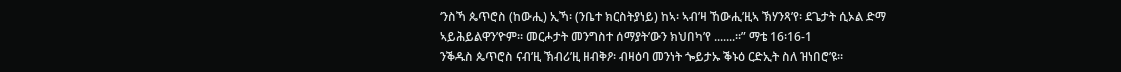‘ንስኻ ጴጥሮስ (ከውሒ) ኢኻ፡ (ንቤተ ክርስትያነይ) ከኣ፡ ኣብ’ዛ ኸውሒ’ዚኣ ኽሃንጻ’የ፡ ደጌታት ሲኦል ድማ ኣይሕይልዋን’ዮም። መርሖታት መንግስተ ሰማያት’ውን ክህበካ’የ .......።” ማቴ 16፡16-1
ንቕዱስ ጴጥሮስ ናብ’ዚ ኽብሪ’ዚ ዘብቅዖ፡ ብዛዕባ መንነት ጐይታኡ ቕኑዕ ርድኢት ስለ ዝነበሮ’ዩ።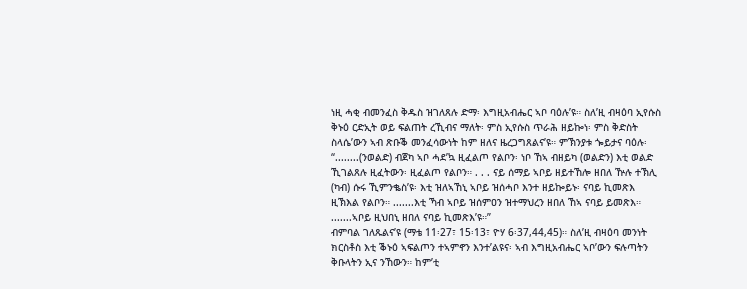ነዚ ሓቂ ብመንፈስ ቅዱስ ዝገለጸሉ ድማ፡ እግዚአብሔር ኣቦ ባዕሉ’ዩ። ስለ’ዚ ብዛዕባ ኢየሱስ ቅኑዕ ርድኢት ወይ ፍልጠት ረኺብና ማለት፡ ምስ ኢየሱስ ጥራሕ ዘይኰነ፡ ምስ ቅድስት ስላሴ’ውን ኣብ ጽቡቕ መንፈሳውነት ከም ዘለና ዜረጋግጸልና’ዩ። ምኽንያቱ ጐይታና ባዕሉ፡
“........(ንወልድ) ብጀካ ኣቦ ሓደ’ኳ ዚፈልጦ የልቦን፡ ነቦ ኸኣ ብዘይካ (ወልድን) እቲ ወልድ ኺገልጸሉ ዚፈትውን፡ ዚፈልጦ የልቦን። . . . ናይ ሰማይ ኣቦይ ዘይተኸሎ ዘበለ ዅሉ ተኽሊ (ካብ) ሱሩ ኺምንቈስ’ዩ፡ እቲ ዝለኣኸኒ ኣቦይ ዝሰሓቦ እንተ ዘይኰይኑ፡ ናባይ ኪመጽእ ዚኽእል የልቦን። .......እቲ ኻብ ኣቦይ ዝሰምዐን ዝተማህረን ዘበለ ኸኣ ናባይ ይመጽእ። .......ኣቦይ ዚህበኒ ዘበለ ናባይ ኪመጽእ’ዩ።”
ብምባል ገለጹልና’ዩ (ማቴ 11፡27፣ 15፡13፣ ዮሃ 6፡37,44,45)። ስለ’ዚ ብዛዕባ መንነት ክርስቶስ እቲ ቕኑዕ ኣፍልጦን ተኣምኖን እንተ’ልዩና፡ ኣብ እግዚአብሔር ኣቦ’ውን ፍሉጣትን ቅቡላትን ኢና ንኸውን። ከም’ቲ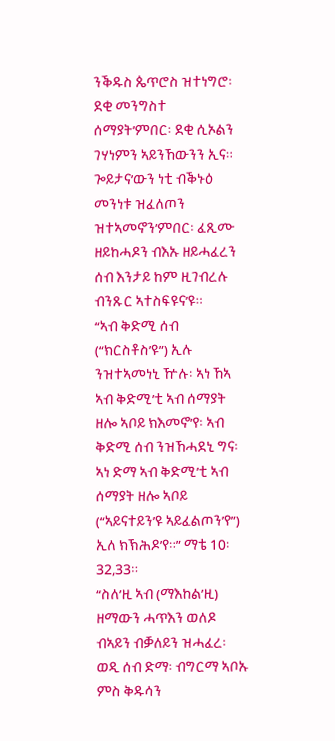ንቕዱስ ጴጥሮስ ዝተነግሮ፡ ደቂ መንግስተ ሰማያት’ምበር፡ ደቂ ሲኦልን ገሃነምን ኣይንኸውንን ኢና። ጐይታና’ውን ነቲ ብቕኑዕ መንነቱ ዝፈለጦን ዝተኣመኖን’ምበር፡ ፈጺሙ ዘይከሓዶን ብእኡ ዘይሓፈረን ሰብ እንታይ ከም ዚገብረሉ ብንጹር ኣተስፍዩና’ዩ።
“ኣብ ቅድሚ ሰብ (“ክርስቶስ’ዩ”) ኢሉ ንዝተኣመነኒ ዅሉ፡ ኣነ ኸኣ ኣብ ቅድሚ’ቲ ኣብ ሰማያት ዘሎ ኣቦይ ክእመኖ’የ፡ ኣብ ቅድሚ ሰብ ንዝኸሓደኒ ግና፡ ኣነ ድማ ኣብ ቅድሚ’ቲ ኣብ ሰማያት ዘሎ ኣቦይ (“ኣይናተይን’ዩ ኣይፈልጦን’የ”) ኢለ ክኽሕዶ’የ።” ማቴ 10፡32,33።
“ስለ’ዚ ኣብ (ማእከል’ዚ) ዘማውን ሓጥእን ወለዶ ብኣይን ብቓለይን ዝሓፈረ፡ ወዲ ሰብ ድማ፡ ብግርማ ኣቦኡ ምስ ቅዱሳን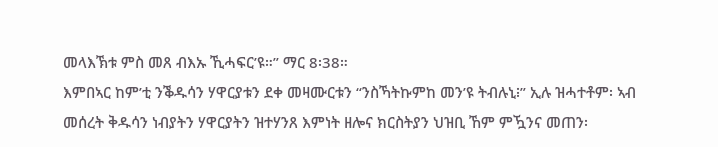መላእኽቱ ምስ መጸ ብእኡ ኺሓፍር’ዩ።” ማር 8፡38።
እምበኣር ከም’ቲ ንቕዱሳን ሃዋርያቱን ደቀ መዛሙርቱን “ንስኻትኩምከ መን’ዩ ትብሉኒ፧” ኢሉ ዝሓተቶም፡ ኣብ መሰረት ቅዱሳን ነብያትን ሃዋርያትን ዝተሃንጸ እምነት ዘሎና ክርስትያን ህዝቢ ኸም ምዃንና መጠን፡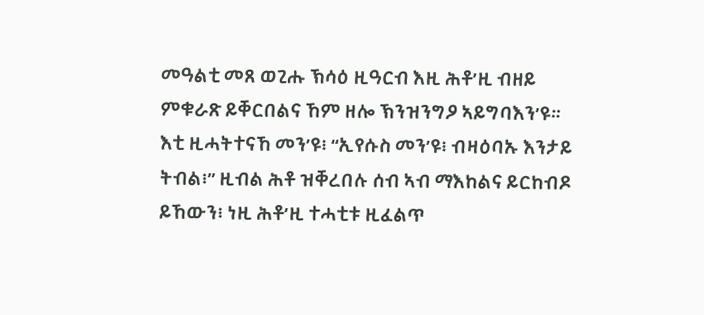መዓልቲ መጸ ወጊሑ ኽሳዕ ዚዓርብ እዚ ሕቶ’ዚ ብዘይ ምቁራጽ ይቐርበልና ኸም ዘሎ ኽንዝንግዖ ኣይግባእን’ዩ።
እቲ ዚሓትተናኸ መን’ዩ፧ “ኢየሱስ መን’ዩ፧ ብዛዕባኡ እንታይ ትብል፧” ዚብል ሕቶ ዝቐረበሉ ሰብ ኣብ ማእከልና ይርከብዶ ይኸውን፧ ነዚ ሕቶ’ዚ ተሓቲቱ ዚፈልጥ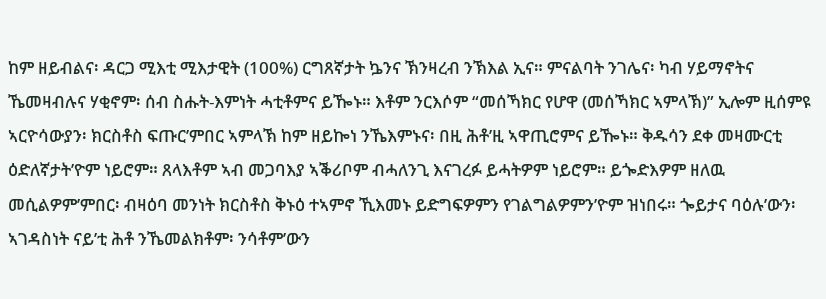ከም ዘይብልና፡ ዳርጋ ሚእቲ ሚእታዊት (100%) ርግጸኛታት ኴንና ኽንዛረብ ንኽእል ኢና። ምናልባት ንገሌና፡ ካብ ሃይማኖትና ኼመዛብሉና ሃቂኖም፡ ሰብ ስሑት-እምነት ሓቲቶምና ይዀኑ። እቶም ንርእሶም “መሰኻክር የሆዋ (መሰኻክር ኣምላኽ)” ኢሎም ዚሰምዩ ኣርዮሳውያን፡ ክርስቶስ ፍጡር’ምበር ኣምላኽ ከም ዘይኰነ ንኼእምኑና፡ በዚ ሕቶ’ዚ ኣዋጢሮምና ይዀኑ። ቅዱሳን ደቀ መዛሙርቲ ዕድለኛታት’ዮም ነይሮም። ጸላእቶም ኣብ መጋባእያ ኣቕሪቦም ብሓለንጊ እናገረፉ ይሓትዎም ነይሮም። ይጐድእዎም ዘለዉ መሲልዎም’ምበር፡ ብዛዕባ መንነት ክርስቶስ ቅኑዕ ተኣምኖ ኺእመኑ ይድግፍዎምን የገልግልዎምን’ዮም ዝነበሩ። ጐይታና ባዕሉ’ውን፡ ኣገዳስነት ናይ’ቲ ሕቶ ንኼመልክቶም፡ ንሳቶም’ውን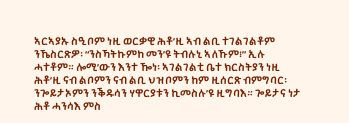ኣርኣያኡ ስዒቦም ነዚ ወርቃዊ ሕቶ’ዚ ኣብ ልቢ ተገልገልቶም ንኼስርጽዎ፡ “ንስኻትኩምከ መን’ዩ ትብሉኒ ኣለኹም፧” ኢሉ ሓተቶም። ሎሚ’ውን እንተ ዀነ፡ ኣገልገልቲ ቤተ ክርስትያን ነዚ ሕቶ’ዚ ናብ ልቦምን ናብ ልቢ ህዝቦምን ከም ዚሰርጽ ብምግባር፡ ንጐይታኦምን ንቕዱሳን ሃዋርያቱን ኪመስሉ’ዩ ዚግባእ። ጐይታና ነታ ሕቶ ሓንሳእ ምስ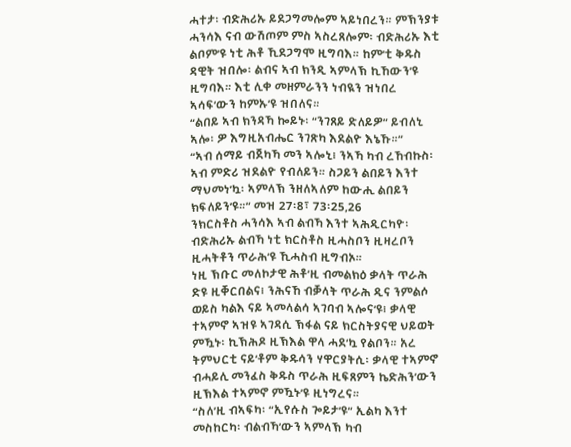ሓተታ፡ ብድሕሪኡ ይደጋግመሎም ኣይነበረን። ምኽንያቱ ሓንሳእ ናብ ውሽጦም ምስ ኣስረጸሎም፡ ብድሕሪኡ እቲ ልቦም’ዩ ነቲ ሕቶ ኺደጋግሞ ዚግባእ። ከም’ቲ ቅዱስ ዳዊት ዝበሎ፡ ልብና ኣብ ክንዲ ኣምላኽ ኪኸውን’ዩ ዚግባእ። እቲ ሊቀ መዘምራንን ነብዪን ዝነበረ ኣሳፍ’ውን ከምኡ’ዩ ዝበለና።
“ልበይ ኣብ ክንዳኻ ኰይኑ፡ “ንገጸይ ድለይዎ” ይብለኒ ኣሎ፡ ዎ እግዚአብሔር ንገጽካ እደልዮ እኔኹ።”
“ኣብ ሰማይ ብጀካኻ መን ኣሎኒ፧ ንኣኻ ካብ ረኸብኩስ፡ ኣብ ምድሪ ዝደልዮ የብለይን። ስጋይን ልበይን እንተ ማህመነ’ኳ፡ ኣምላኽ ንዘለኣለም ከውሒ ልበይን ክፍለይን’ዩ።” መዝ 27፡8፣ 73፡25,26
ንክርስቶስ ሓንሳእ ኣብ ልብኻ እንተ ኣሕዲርካዮ፡ ብድሕሪኡ ልብኻ ነቲ ክርስቶስ ዚሓስቦን ዚዛረቦን ዚሓትቶን ጥራሕ’ዩ ኺሓስብ ዚግብኦ።
ነዚ ኽቡር መለኮታዊ ሕቶ’ዚ ብመልክዕ ቃላት ጥራሕ ድዩ ዚቐርበልና፧ ንሕናኸ ብቓላት ጥራሕ ዲና ንምልሶ ወይስ ካልእ ናይ ኣመላልሳ ኣገባብ ኣሎና’ዩ፧ ቃላዊ ተኣምኖ ኣዝዩ ኣገዳሲ ኽፋል ናይ ክርስትያናዊ ህይወት ምዃኑ፡ ኪኽሕዶ ዚኽእል ዋላ ሓደ’ኳ የልቦን። አረ ትምህርቲ ናይ’ቶም ቅዱሳን ሃዋርያትሲ፡ ቃላዊ ተኣምኖ ብሓይሊ መንፈስ ቅዱስ ጥራሕ ዚፍጸምን ኬድሕን’ውን ዚኽእል ተኣምኖ ምዃኑ’ዩ ዚነግረና።
“ስለ’ዚ ብኣፍካ፡ “ኢየሱስ ጐይታ’ዩ” ኢልካ እንተ መስከርካ፡ ብልብኻ’ውን ኣምላኽ ካብ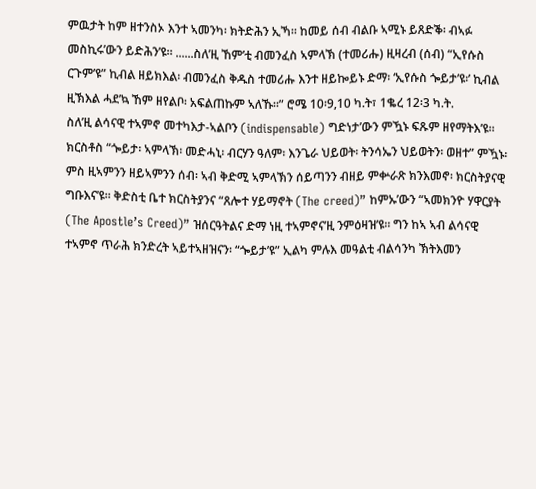ምዉታት ከም ዘተንስኦ እንተ ኣመንካ፡ ክትድሕን ኢኻ። ከመይ ሰብ ብልቡ ኣሚኑ ይጸድቕ፡ ብኣፉ መስኪሩ’ውን ይድሕን’ዩ። ......ስለ’ዚ ኸም’ቲ ብመንፈስ ኣምላኽ (ተመሪሑ) ዚዛረብ (ሰብ) “ኢየሱስ ርጉም’ዩ” ኪብል ዘይክእል፡ ብመንፈስ ቅዱስ ተመሪሑ እንተ ዘይኰይኑ ድማ፡ ‘ኢየሱስ ጐይታ’ዩ፡’ ኪብል ዚኽእል ሓደ’ኳ ኸም ዘየልቦ፡ አፍልጠኩም ኣለኹ።” ሮሜ 10፡9,10 ካ.ት፣ 1ቈረ 12፡3 ካ.ት.
ስለ’ዚ ልሳናዊ ተኣምኖ መተካእታ-ኣልቦን (indispensable) ግድነታ’ውን ምዃኑ ፍጹም ዘየማትእ’ዩ። ክርስቶስ “ጐይታ፡ ኣምላኽ፡ መድሓኒ፡ ብርሃን ዓለም፡ እንጌራ ህይወት፡ ትንሳኤን ህይወትን፡ ወዘተ” ምዃኑ፡ ምስ ዚኣምንን ዘይኣምንን ሰብ፡ ኣብ ቅድሚ ኣምላኽን ሰይጣንን ብዘይ ምቍራጽ ክንእመኖ፡ ክርስትያናዊ ግቡእና’ዩ። ቅድስቲ ቤተ ክርስትያንና “ጸሎተ ሃይማኖት (The creed)” ከምኡ’ውን “ኣመክንዮ ሃዋርያት (The Apostle’s Creed)” ዝሰርዓትልና ድማ ነዚ ተኣምኖና’ዚ ንምዕዛዝ’ዩ። ግን ከኣ ኣብ ልሳናዊ ተኣምኖ ጥራሕ ክንድረት ኣይተኣዘዝናን፡ “ጐይታ’ዩ” ኢልካ ምሉእ መዓልቲ ብልሳንካ ኽትእመን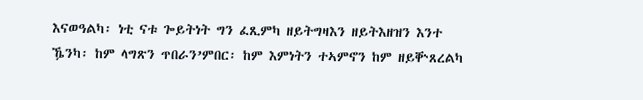እናወዓልካ፡ ነቲ ናቱ ጐይትነት ግን ፈጺምካ ዘይትግዛእን ዘይትእዘዝን እንተ ዄንካ፡ ከም ላግጽን ጥበራን’ምበር፡ ከም እምነትን ተኣምኖን ከም ዘይቝጸረልካ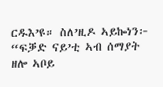ርዱእ’ዩ። ስለ’ዚዶ ኣይኰነን፦
“ፍቓድ ናይ’ቲ ኣብ ሰማያት ዘሎ ኣቦይ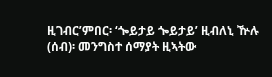ዚገብር’ምበር፡ ‘ጐይታይ ጐይታይ’ ዚብለኒ ዅሉ (ሰብ)፡ መንግስተ ሰማያት ዚኣትው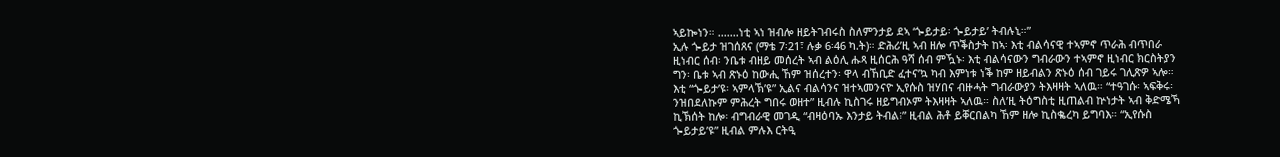ኣይኰነን። .......ነቲ ኣነ ዝብሎ ዘይትገብሩስ ስለምንታይ ደኣ ‘ጐይታይ፡ ጐይታይ’ ትብሉኒ።”
ኢሉ ጐይታ ዝገሰጸና (ማቴ 7፡21፣ ሉቃ 6፡46 ካ.ት)። ድሕሪ’ዚ ኣብ ዘሎ ጥቕስታት ከኣ፡ እቲ ብልሳናዊ ተኣምኖ ጥራሕ ብጥበራ ዚነብር ሰብ፡ ንቤቱ ብዘይ መሰረት ኣብ ልዕሊ ሑጻ ዚሰርሕ ዓሻ ሰብ ምዃኑ፡ እቲ ብልሳናውን ግብራውን ተኣምኖ ዚነብር ክርስትያን ግን፡ ቤቱ ኣብ ጽኑዕ ከውሒ ኸም ዝሰረተን፡ ዋላ ብኸቢድ ፈተና’ኳ ካብ እምነቱ ነቕ ከም ዘይብልን ጽኑዕ ሰብ ገይሩ ገሊጽዎ ኣሎ።
እቲ “ጐይታ’ዩ፡ ኣምላኽ’ዩ” ኢልና ብልሳንና ዝተኣመንናዮ ኢየሱስ ዝሃበና ብዙሓት ግብራውያን ትእዛዛት ኣለዉ። “ተዓገሱ፡ ኣፍቅሩ፡ ንዝበደለኩም ምሕረት ግበሩ ወዘተ” ዚብሉ ኪስገሩ ዘይግብኦም ትእዛዛት ኣለዉ። ስለ’ዚ ትዕግስቲ ዚጠልብ ኵነታት ኣብ ቅድሜኻ ኪኽሰት ከሎ፡ ብግብራዊ መገዲ “ብዛዕባኡ እንታይ ትብል፧” ዚብል ሕቶ ይቐርበልካ ኸም ዘሎ ኪስቈረካ ይግባእ። “ኢየሱስ ጐይታይ’ዩ” ዚብል ምሉእ ርትዒ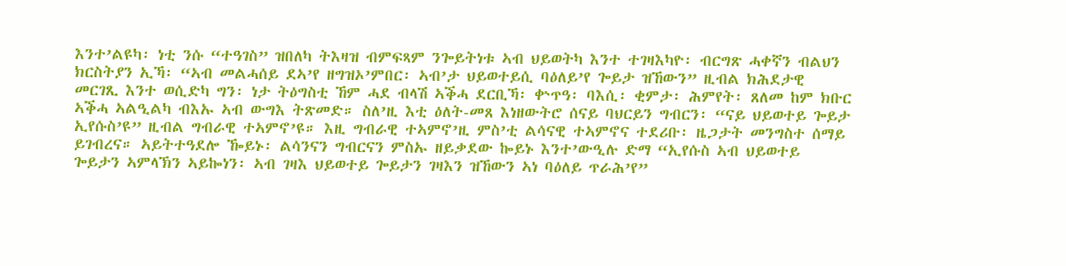እንተ’ልዩካ፡ ነቲ ንሱ “ተዓገስ” ዝበለካ ትእዛዝ ብምፍጻም ንጐይትነቱ ኣብ ህይወትካ እንተ ተገዛእካዮ፡ ብርግጽ ሓቀኛን ብልህን ክርስትያን ኢኻ፡ “ኣብ መልሓሰይ ደኣ’የ ዘግዝኦ’ምበር፡ ኣብ’ታ ህይወተይሲ ባዕለይ’የ ጐይታ ዝኸውን” ዚብል ክሕደታዊ መርገጺ እንተ ወሲድካ ግን፡ ነታ ትዕግስቲ ኸም ሓደ ብላሽ ኣቕሓ ደርቢኻ፡ ቍጥዓ፡ ባእሲ፡ ቂምታ፡ ሕምየት፡ ጸለመ ከም ክቡር ኣቕሓ ኣልዒልካ ብእኡ ኣብ ውግእ ትጽመድ። ስለ’ዚ እቲ ዕለት-መጸ እነዘውትሮ ሰናይ ባህርይን ግብርን፡ “ናይ ህይወተይ ጐይታ ኢየሱስ’ዩ” ዚብል ግብራዊ ተኣምኖ’ዩ። እዚ ግብራዊ ተኣምኖ’ዚ ምስ’ቲ ልሳናዊ ተኣምኖና ተደሪቡ፡ ዜጋታት መንግስተ ሰማይ ይገብረና። ኣይትተዓደሎ ዀይኑ፡ ልሳንናን ግብርናን ምስኡ ዘይቃደው ኰይኑ እንተ’ውዒሉ ድማ “ኢየሱስ ኣብ ህይወተይ ጐይታን ኣምላኽን ኣይኰነን፡ ኣብ ገዛእ ህይወተይ ጐይታን ገዛእን ዝኸውን ኣነ ባዕለይ ጥራሕ’የ”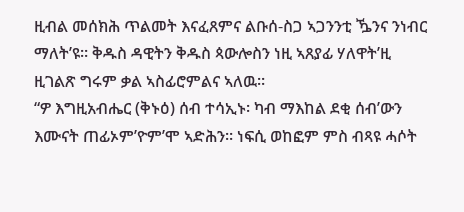ዚብል መሰክሕ ጥልመት እናፈጸምና ልቡሰ-ስጋ ኣጋንንቲ ዄንና ንነብር ማለት’ዩ። ቅዱስ ዳዊትን ቅዱስ ጳውሎስን ነዚ ኣጸያፊ ሃለዋት’ዚ ዚገልጽ ግሩም ቃል ኣስፊሮምልና ኣለዉ።
“ዎ እግዚአብሔር (ቅኑዕ) ሰብ ተሳኢኑ፡ ካብ ማእከል ደቂ ሰብ’ውን እሙናት ጠፊኦም’ዮም’ሞ ኣድሕን። ነፍሲ ወከፎም ምስ ብጻዩ ሓሶት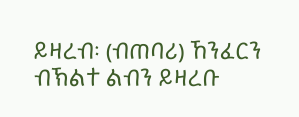ይዛረብ፡ (ብጠባሪ) ኸንፈርን ብኽልተ ልብን ይዛረቡ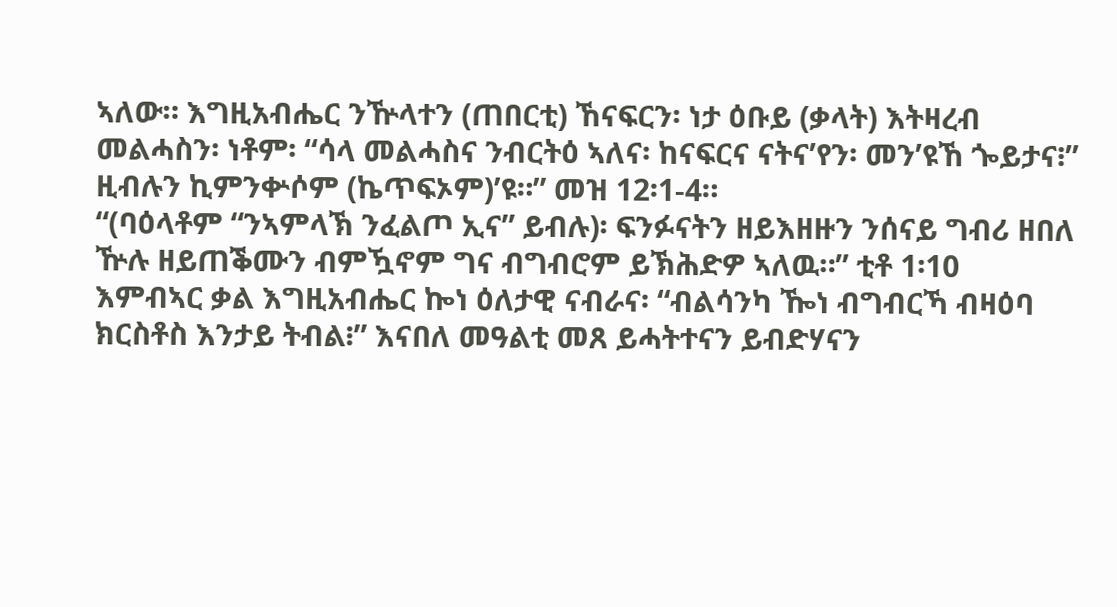ኣለው። እግዚአብሔር ንዅላተን (ጠበርቲ) ኸናፍርን፡ ነታ ዕቡይ (ቃላት) እትዛረብ መልሓስን፡ ነቶም፡ “ሳላ መልሓስና ንብርትዕ ኣለና፡ ከናፍርና ናትና’የን፡ መን’ዩኸ ጐይታና፧” ዚብሉን ኪምንቍሶም (ኬጥፍኦም)’ዩ።” መዝ 12፡1-4።
“(ባዕላቶም “ንኣምላኽ ንፈልጦ ኢና” ይብሉ)፡ ፍንፉናትን ዘይእዘዙን ንሰናይ ግብሪ ዘበለ ዅሉ ዘይጠቕሙን ብምዃኖም ግና ብግብሮም ይኽሕድዎ ኣለዉ።” ቲቶ 1፡10
እምብኣር ቃል እግዚአብሔር ኰነ ዕለታዊ ናብራና፡ “ብልሳንካ ዀነ ብግብርኻ ብዛዕባ ክርስቶስ እንታይ ትብል፧” እናበለ መዓልቲ መጸ ይሓትተናን ይብድሃናን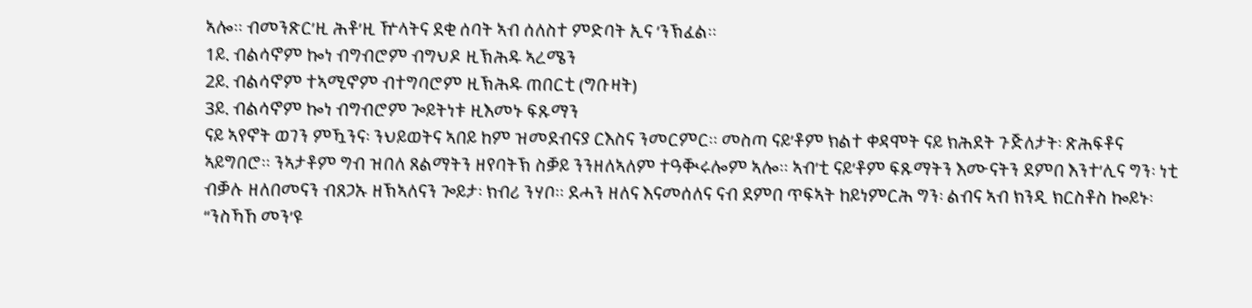ኣሎ። ብመንጽር’ዚ ሕቶ’ዚ ዅላትና ደቂ ሰባት ኣብ ሰለስተ ምድባት ኢና ’ንኽፈል።
1ይ. ብልሳኖም ኰነ ብግብሮም ብግህዶ ዚኽሕዱ ኣረሜን
2ይ. ብልሳኖም ተኣሚኖም ብተግባሮም ዚኽሕዱ ጠበርቲ (ግቡዛት)
3ይ. ብልሳኖም ኰነ ብግብሮም ጐይትነቱ ዚእመኑ ፍጹማን
ናይ ኣየኖት ወገን ምዃንና፡ ንህይወትና ኣበይ ከም ዝመደብናያ ርእስና ንመርምር። መስጣ ናይ’ቶም ክልተ ቀዳሞት ናይ ክሕደት ጉጅለታት፡ ጽሕፍቶና ኣይግበሮ። ንኣታቶም ግብ ዝበለ ጸልማትን ዘየባትኽ ስቓይ ንንዘለኣለም ተዓቚሩሎም ኣሎ። ኣብ’ቲ ናይ’ቶም ፍጹማትን እሙናትን ደምበ እንተ’ሊና ግን፡ ነቲ ብቓሉ ዘለበመናን ብጸጋኡ ዘኽኣለናን ጐይታ፡ ክብሪ ንሃቦ። ደሓን ዘለና እናመሰለና ናብ ደምበ ጥፍኣት ከይነምርሕ ግን፡ ልብና ኣብ ክንዲ ክርስቶስ ኰይኑ፡ “ንስኻኸ መን’ዩ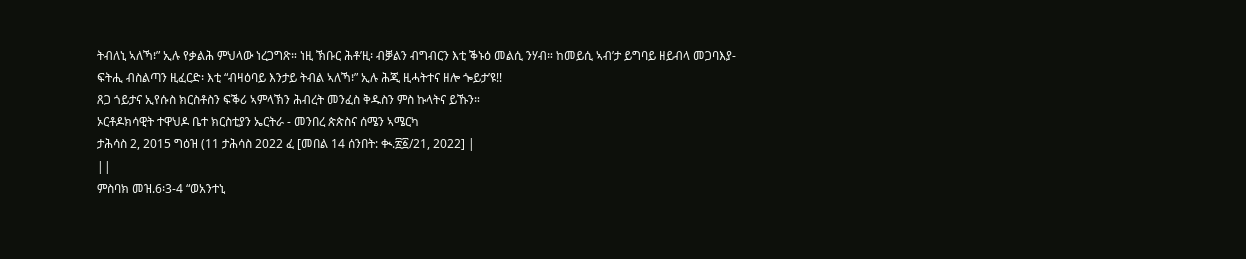ትብለኒ ኣለኻ፧” ኢሉ የቃልሕ ምህላው ነረጋግጽ። ነዚ ኽቡር ሕቶ’ዚ፡ ብቓልን ብግብርን እቲ ቕኑዕ መልሲ ንሃብ። ከመይሲ ኣብ’ታ ይግባይ ዘይብላ መጋባእያ-ፍትሒ ብስልጣን ዚፈርድ፡ እቲ “ብዛዕባይ እንታይ ትብል ኣለኻ፧” ኢሉ ሕጂ ዚሓትተና ዘሎ ጐይታ’ዩ!!
ጸጋ ጎይታና ኢየሱስ ክርስቶስን ፍቕሪ ኣምላኽን ሕብረት መንፈስ ቅዱስን ምስ ኩላትና ይኹን።
ኦርቶዶክሳዊት ተዋህዶ ቤተ ክርስቲያን ኤርትራ - መንበረ ጵጵስና ሰሜን ኣሜርካ
ታሕሳስ 2, 2015 ግዕዝ (11 ታሕሳስ 2022 ፈ [መበል 14 ሰንበት: ቊ.፳፩/21, 2022] |
||
ምስባክ መዝ.6፡3-4 “ወአንተኒ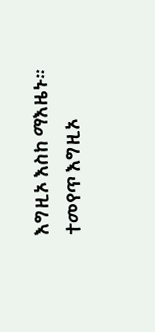እግዚኦ እስከ ማእዜኑ። ተመየጥ እግዚኦ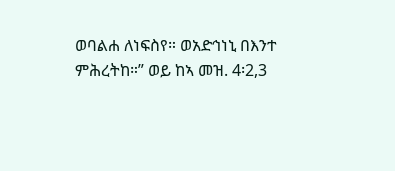ወባልሐ ለነፍስየ። ወአድኅነኒ በእንተ ምሕረትከ።” ወይ ከኣ መዝ. 4፡2,3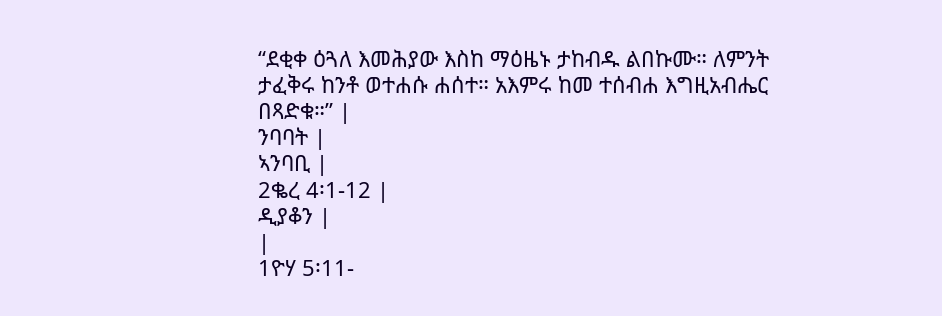“ደቂቀ ዕጓለ እመሕያው እስከ ማዕዜኑ ታከብዱ ልበኩሙ። ለምንት ታፈቅሩ ከንቶ ወተሐሱ ሐሰተ። አእምሩ ከመ ተሰብሐ እግዚአብሔር በጻድቁ።” |
ንባባት |
ኣንባቢ |
2ቈረ 4፡1-12 |
ዲያቆን |
|
1ዮሃ 5፡11-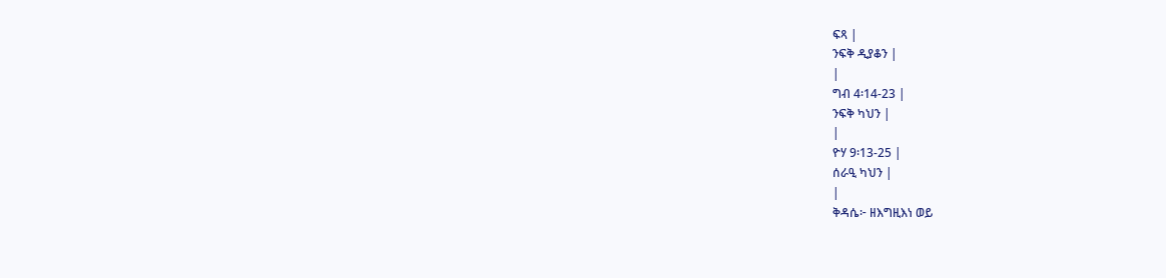ፍጻ |
ንፍቅ ዲያቆን |
|
ግብ 4፡14-23 |
ንፍቅ ካህን |
|
ዮሃ 9፡13-25 |
ሰራዒ ካህን |
|
ቅዳሴ፦ ዘእግዚእነ ወይ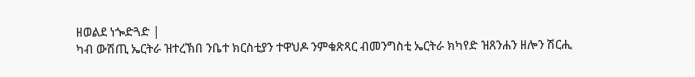ዘወልደ ነጐድጓድ |
ካብ ውሽጢ ኤርትራ ዝተረኽበ ንቤተ ክርስቲያን ተዋህዶ ንምቁጽጻር ብመንግስቲ ኤርትራ ክካየድ ዝጸንሐን ዘሎን ሽርሒ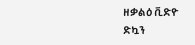ዘቃልዕ ቪድዮ
ድኳን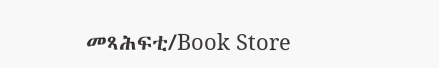መጻሕፍቲ/Book Store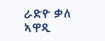ራድዮ ቃለ ኣዋዲ